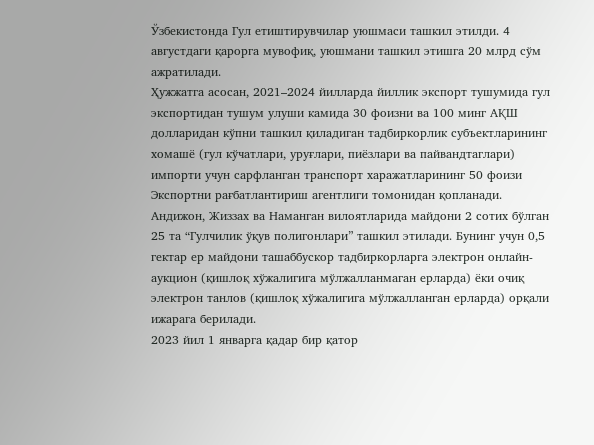Ўзбекистонда Гул етиштирувчилар уюшмаси ташкил этилди. 4 августдаги қарорга мувофиқ, уюшмани ташкил этишга 20 млрд сўм ажратилади.
Ҳужжатга асосан, 2021–2024 йилларда йиллик экспорт тушумида гул экспортидан тушум улуши камида 30 фоизни ва 100 минг АҚШ долларидан кўпни ташкил қиладиган тадбиркорлик субъектларининг хомашё (гул кўчатлари, уруғлари, пиёзлари ва пайвандтаглари) импорти учун сарфланган транспорт харажатларининг 50 фоизи Экспортни рағбатлантириш агентлиги томонидан қопланади.
Андижон, Жиззах ва Наманган вилоятларида майдони 2 сотих бўлган 25 та “Гулчилик ўқув полигонлари” ташкил этилади. Бунинг учун 0,5 гектар ер майдони ташаббускор тадбиркорларга электрон онлайн-аукцион (қишлоқ хўжалигига мўлжалланмаган ерларда) ёки очиқ электрон танлов (қишлоқ хўжалигига мўлжалланган ерларда) орқали ижарага берилади.
2023 йил 1 январга қадар бир қатор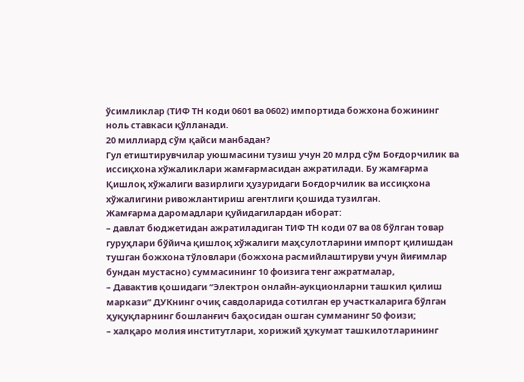ўсимликлар (ТИФ ТН коди 0601 ва 0602) импортида божхона божининг ноль ставкаси қўлланади.
20 миллиард сўм қайси манбадан?
Гул етиштирувчилар уюшмасини тузиш учун 20 млрд сўм Боғдорчилик ва иссиқхона хўжаликлари жамғармасидан ажратилади. Бу жамғарма Қишлоқ хўжалиги вазирлиги ҳузуридаги Боғдорчилик ва иссиқхона хўжалигини ривожлантириш агентлиги қошида тузилган.
Жамғарма даромадлари қуйидагилардан иборат:
– давлат бюджетидан ажратиладиган ТИФ ТН коди 07 ва 08 бўлган товар гуруҳлари бўйича қишлоқ хўжалиги маҳсулотларини импорт қилишдан тушган божхона тўловлари (божхона расмийлаштируви учун йиғимлар бундан мустасно) суммасининг 10 фоизига тенг ажратмалар,
– Давактив қошидаги “Электрон онлайн-аукционларни ташкил қилиш маркази” ДУКнинг очиқ савдоларида сотилган ер участкаларига бўлган ҳуқуқларнинг бошланғич баҳосидан ошган сумманинг 50 фоизи;
– халқаро молия институтлари, хорижий ҳукумат ташкилотларининг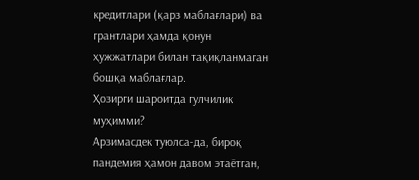кредитлари (қарз маблағлари) ва грантлари ҳамда қонун ҳужжатлари билан тақиқланмаган бошқа маблағлар.
Ҳозирги шароитда гулчилик муҳимми?
Арзимасдек туюлса-да, бироқ пандемия ҳамон давом этаётган,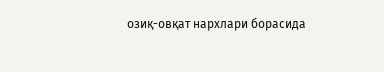озиқ-овқат нархлари борасида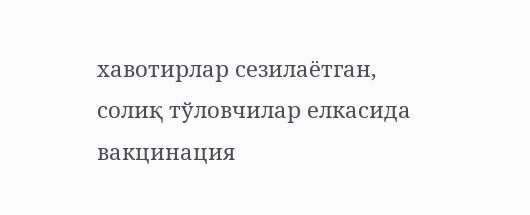хавотирлар сезилаётган, солиқ тўловчилар елкасида вакцинация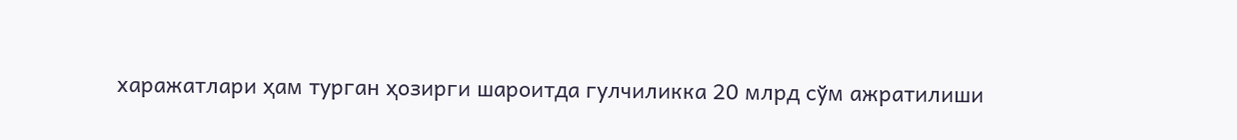харажатлари ҳам турган ҳозирги шароитда гулчиликка 20 млрд сўм ажратилиши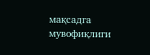мақсадга мувофиқлиги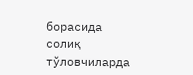борасида солиқ тўловчиларда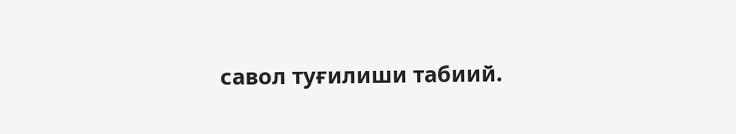савол туғилиши табиий.